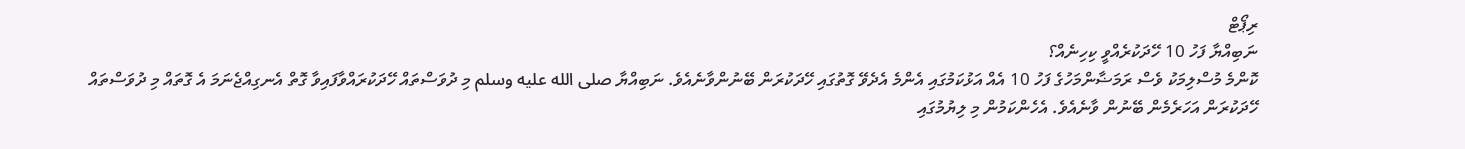ރިޕޯޓް
ނަބިއްޔާ ފަހު 10 ހޭދަކުރެއްވީ ކިހިނެއް؟
ކޮންމެ މުސްލިމަކު ވެސް ރަމަޟާންމަހުގެ ފަހު 10 އެއް އަޅުކަމުގައި އެންމެ އެދެވޭ ގޮތުގައި ހޭދަކުރަން ބޭނުންވާނެއެވެ. ނަބިއްޔާ صلى الله عليه وسلم މި ދުވަސްތައް ހޭދަކުރައްވާފައިވާ ގޮތް އެނގިއްޖެނަމަ އެ ގޮތައް މި ދުވަސްތައް ހޭދަކުރަން އަހަރެމެން ބޭނުން ވާނެއެވެ. އެހެންކަމުން މި ލިޔުމުގައި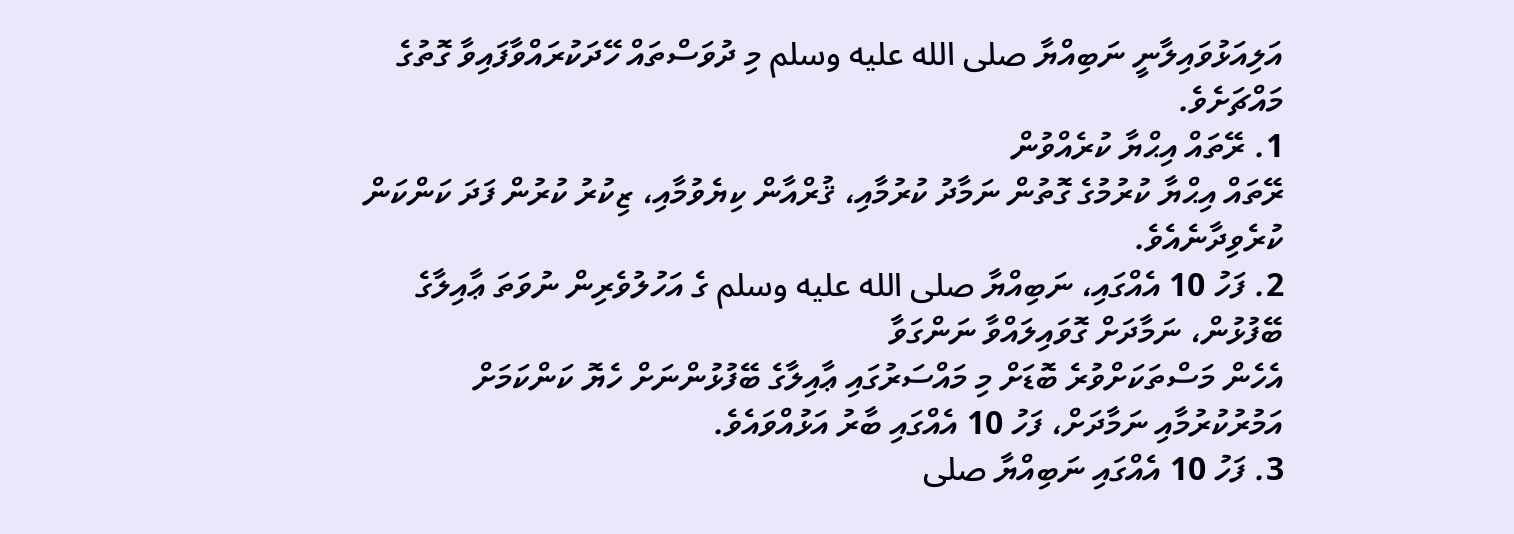އަލިއަޅުވައިލާނީ ނަބިއްޔާ صلى الله عليه وسلم މި ދުވަސްތައް ހޭދަކުރައްވާފައިވާ ގޮތުގެ މައްޗަށެވެ.
1. ރޭތައް އިޙްޔާ ކުރެއްވުން
ރޭތައް އިޙްޔާ ކުރުމުގެ ގޮތުން ނަމާދު ކުރުމާއި، ޤުރްއާން ކިޔެވުމާއި، ޒިކުރު ކުރުން ފަދަ ކަންކަން ކުރެވިދާނެއެވެ.
2. ފަހު 10 އެއްގައި، ނަބިއްޔާ صلى الله عليه وسلم ގެ އަހުލުވެރިން ނުވަތަ ޢާއިލާގެ ބޭފުޅުން، ނަމާދަށް ގޮވައިލައްވާ ނަންގަވާ
އެހެން މަސްތަކަށްވުރެ ބޮޑަށް މި މައްސަރުގައި ޢާއިލާގެ ބޭފުޅުންނަށް ހެޔޮ ކަންކަމަށް އަމުރުކުރުމާއި ނަމާދަށް، ފަހު 10 އެއްގައި ބާރު އަޅުއްވައެވެ.
3. ފަހު 10 އެއްގައި ނަބިއްޔާ صلى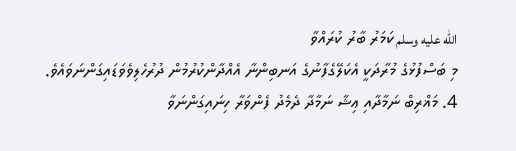الله عليه وسلم ކަމަރު ބާރު ކުރައްވާ
މި ބަސްފުޅުގެ މުރާދަކީ އެކަލޭގެފާނުގެ އަނބިންނާ އެއްދާންކުރުމުން ދުރުހެލިވެވަޑައިގަންނަވައެވެ.
4. މަޣްރިބް ނަމާދާއި ޢިޝާ ނަމާދާ ދެމެދު ފެންވަރާ ހިނައިގަންނަވާ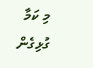މި ކަމާ ގުޅިގެން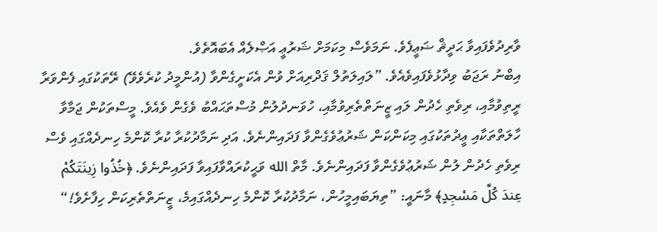ވާރިދުވެފައިވާ ޙަދީޘް ޟަޢީފެވެ. ނަމަވެސް މިކަމަށް ޝަރުޢީ އަޞްލެއް އެބައޮތެވެ.
އިބްނު ރަޖަބު ވިދާޅުވެފައިވެއެވެ. ”ލައިލަތުލް ޤަދްރިއަށް ވުން އެކަށީގެންވާ (އުންމީދު ކުރެވެވޭ) ރޭތަކުގައި ފެންވަރާ ރީތިވުމާއި، ރިވެތި ހެދުން ލައި ޒީނަތްތެރިވުމާއި، ހުވަނދުލުން މުސްތަޙައްބު ވެގެން ވެއެވެ. މީސްތަކުން ޖަމާވާ ހާލަތްތަކާއި ޢީދުތަކުގައި މިކަންކަން ޝަރުޢުވެގެންވާ ފަދައިންނެވެ. އަދި ނަމާދުކުރާ ކުރާ ކޮންމެ ހިނދެއްގައި ވެސް ރިވެތި ހެދުން ލުން ޝަރުޢުވެގެންވާ ފަދައިންނެވެ. މާތް الله ވަޙީކުރައްވާފައިވާ ފަދައިންނެވެ. ﴿خُذُوا زِينَتَكُمْ عِندَ كُلِّ مَسْجِدٍ﴾ މާނައީ: ”ތިޔަބައިމީހުން، ނަމާދުކުރާ ކޮންމެ ހިނދެއްގައިމެ، ޒީނަތްތެރިކަން ހިފާށެވެ!“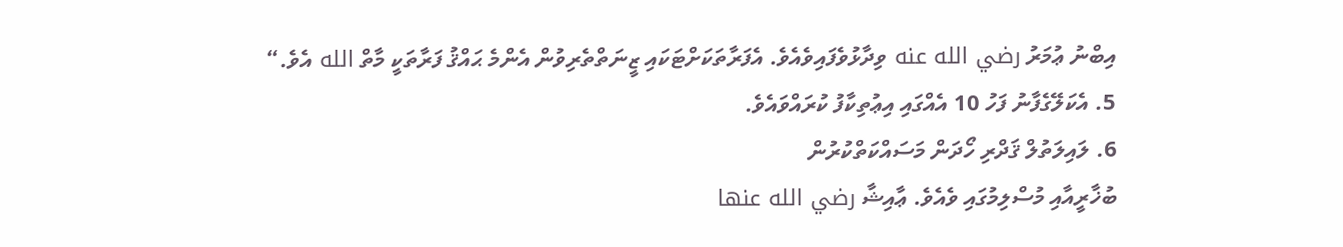އިބްނު ޢުމަރު رضي الله عنه ވިދާޅުވެފައިވެއެވެ. އެފަރާތަކަށްޓަކައި ޒީނަތްތެރިވުން އެންމެ ޙައްޤު ފަރާތަކީ މާތް الله އެވެ.“
5. އެކަލޭގެފާނު ފަހު 10 އެއްގައި އިޢުތިކާފު ކުރައްވައެވެ.
6. ލައިލަތުލް ޤަދްރި ހޯދަން މަސައްކަތްކުރުން
ބުޚާރީއާއި މުސްލިމުގައި ވެއެވެ. ޢާއިޝާ رضي الله عنها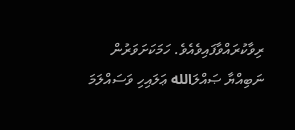ރިވާކުރައްވާފައިވެއެވެ. ހަމަކަށަވަރުން ނަބިއްޔާ ޞައްލަالله ޢަލައިހި ވަސައްލަމަ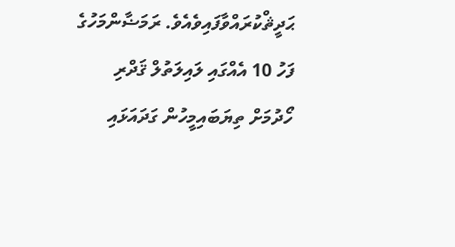ޙަދީޘްކުރައްވާފައިވެއެވެ. ރަމަޟާންމަހުގެ ފަހު 10 އެއްގައި ލައިލަތުލް ޤަދްރި ހޯދުމަށް ތިޔަބައިމީހުން ގަދައަޅައި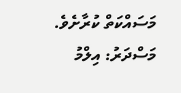މަސައްކަތް ކުރާށެވެ.
މަސްދަރު: އިލްމު